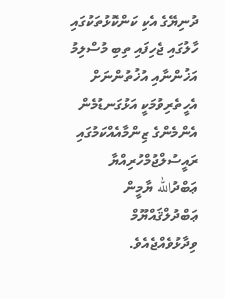ދުނިޔޭގެ އެކި ކަންކޮޅުތަކުގައި ހާލުގައި ޖެހިފައި ތިބި މުސްލިމު އަޚުންނާއި އުޚުތުންނަށް އެހީތެރިވުމަކީ އަޅުގަނޑުމެން އެންމެންގެ ޒިންމާއެއްކަމުގައި ރައީސުލްޖުމްހުރިއްޔާ ޢަބްދުالله ޔާމީން ޢަބްދުލްޤައްޔޫމް ވިދާޅުވެއްޖެއެވެ.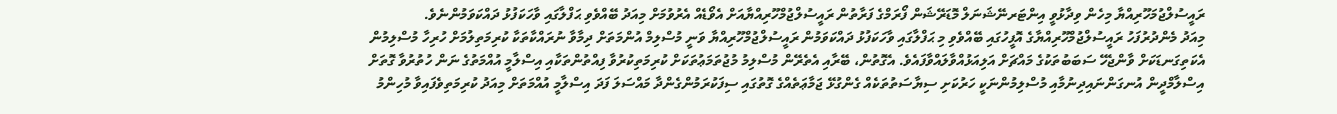ރައީސުލްޖުމަހޫރިއްޔާ މިހެން ވިދާޅުވީ އިންޓަރނޭޝަނަލް މޮޑަރޭޝަން ފޯރަމްގެ ފަރާތުން ރައީސުލްޖުމްހޫރިއްޔާއަށް އެވޯޑެއް އެރުވުމަށް މިއަދު ބޭއްވެވި ޙަފްލާގައި ވާހަކަފުޅު ދައްކަވަމުންނެވެ.
މިއަދު މެންދުރުފަހު ރައީސުލްޖުމްހޫރިއްޔާގެ އޮފީހުގައި ބޭއްވެވި މި ޙަފްލާގައި ވާހަކަފުޅު ދައްކަވަމުން ރައީސުލްޖުމްހޫރިއްޔާ ވަނީ މުސްލިމް އުންމަތަށް ދިމާވާ ނުރައްކާތަކާ ކުރިމަތިލުމަށް ހުރިހާ މުސްލިމުން އެކަތިގަނޑަކަށް ވާންޖެހޭ ސަބަބުތަކުގެ މައްޗަށް އަލިއަޅުއްވާލައްވާފައެވެ. އެގޮތުން، ބޭރާއި އެތެރޭން މުސްލިމު މުޖުތަމަޢުތަކަށް ކުރިމަތިކުރުވާ ފިއްތުންތަކާއި އިސްލާމީ އުއްމަތުގެ ނަން ހުތުރުވާ ގޮތަށް އިސްލާމްދީން އުނގަންނައިދިނުމާއި މުސްލިމުންނަކީ ހަރުކަށި ސިޔާސަތުތަކެއް ގެންގުޅޭ ޖަމާޢަތެއްގެ ގޮތުގައި ސިފަކުރަމުންގެންދާ މައްސަލަ ފަދަ އިސްލާމީ އުއްމަތަށް މިއަދު ކުރިމަތިވެފައިވާ މުހިންމު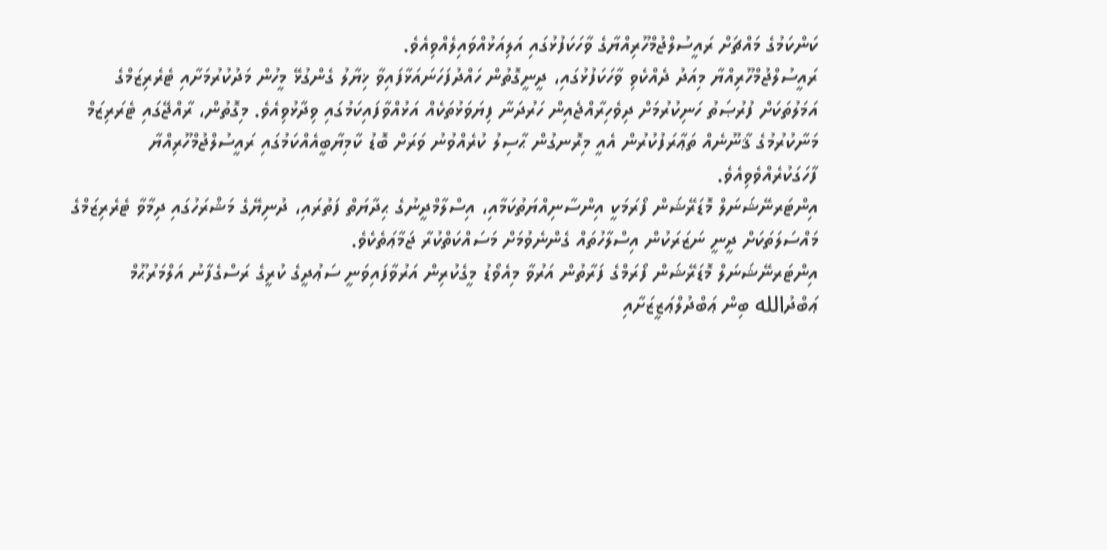ކަންކަމުގެ މައްޗަށް ރައީސުލްޖުމްހޫރިއްޔާގެ ވާހަކަފުޅުގައި އަލިއަޅުއްވައިލެއްވިއެވެ.
ރައީސުލްޖުމްހޫރިއްޔާ މިއަދު ދެއްކެވި ވާހަކަފުޅުގައި، ދީނީގޮތުން ހައްދުފަހަނައަޅާފައިވާ ޚިޔާލު ގެންގުޅޭ މީހުން މަދުކުރުމަށާއި ޓެރެރިޒަމްގެ އަމަލުތަކަށް ފުރުޞަތު ހަނިކުރުމަށް ދިވެހިރާއްޖެއިން ހަރުދަނާ ފިޔަވަޅުތަކެއް އަޅުއްވާފައިކަމުގައި ވިދާޅުވިއެވެ. މިގޮތުން، ރާއްޖޭގައި ޓެރަރިޒަމް މަނާކުރުމުގެ ޤާނޫނެއް ތަޢާރަފުކުރުން އެއީ މިރޮނގުން ޙާސިލު ކުރެއްވުނު ވަރަށް ބޮޑު ކާމިޔާބީއެއްކަމުގައި ރައީސުލްޖުމްހޫރިއްޔާ ފާހަގަކުރެއްވެވިއެވެ.
އިންޓަރނޭޝަނަލް މޮޑަރޭޝަން ފޯރަމަކީ އިންސާނިއްޔަތުކަމާއި، އިސްލާމްދީނުގެ ޙިދާޔަތް ފަތުރައި، ދުނިޔޭގެ މަޝްރަހުގައި ދިމާވާ ޓެރެރިޒަމްގެ މައްސަލަތަކަށް ދީނީ ނަޒަރަކުން އިސްލާހުތައް ގެންނެވުމަށް މަސައްކަތްކުރާ ޖަމާޢަތެކެވެ.
އިންޓަރނޭޝަނަލް މޮޑަރޭޝަން ފޯރަމްގެ ފަރާތުން އަރުވާ މިއެވޯޑު މީގެކުރިން އަރުވާފައިވަނީ ސަޢުދީގެ ކުރީގެ ރަސްގެފާނު އަލްމަރުޙޫމް ޢަބްދުالله ބިން ޢަބްދުލްޢަޒީޒަށާއި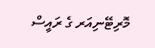މޮރިޓޭނިއަރ ގެ ރައީސް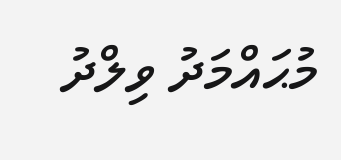މުޙައްމަދު ވިލްދު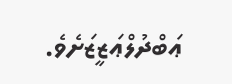ޢަބްދުލްޢަޒީޒަށެވެ.